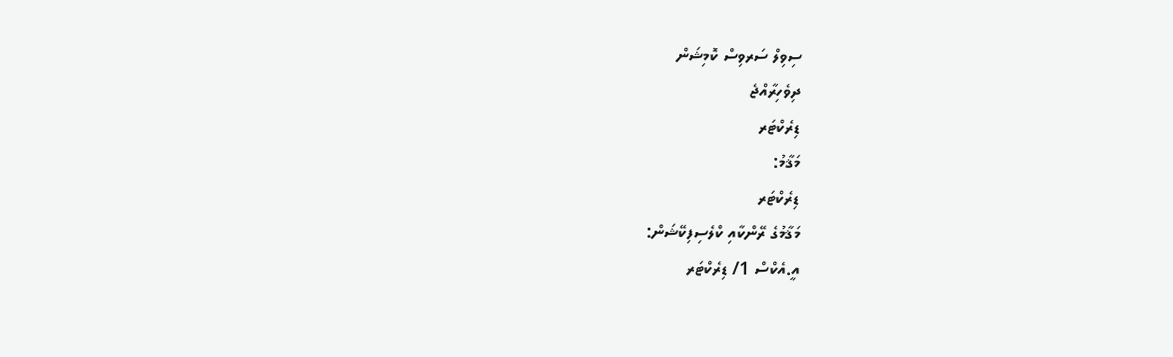ސިވިލް ސަރވިސް ކޮމިޝަން
ދިވެހިރާއްޖެ
ޑިރެކްޓަރ
މަޤާމު:
ޑިރެކްޓަރ
މަޤާމުގެ ރޭންކާއި ކްލެސިފިކޭޝަން:
އީ.އެކްސް 1/ ޑިރެކްޓަރ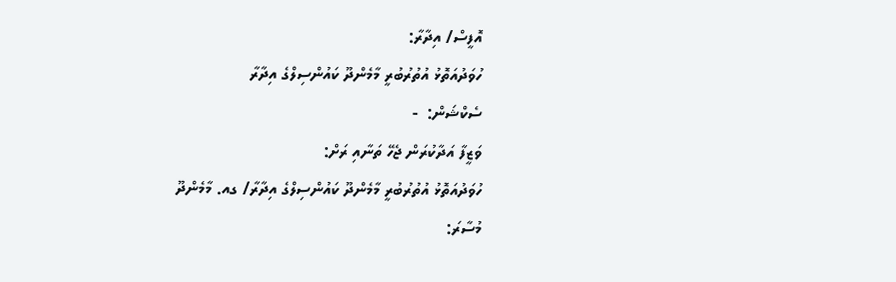އޮފީސް/ އިދާރާ:
ހުވަދުއަތޮޅު އުތުރުބުރީ މާމެންދޫ ކައުންސިލްގެ އިދާރާ
ސެކްޝަން:  -
ވަޒީފާ އަދާކުރަން ޖެހޭ ތަނާއި ރަށް:
ހުވަދުއަތޮޅު އުތުރުބުރީ މާމެންދޫ ކައުންސިލްގެ އިދާރާ/ ގއ. މާމެންދޫ
މުސާރަ: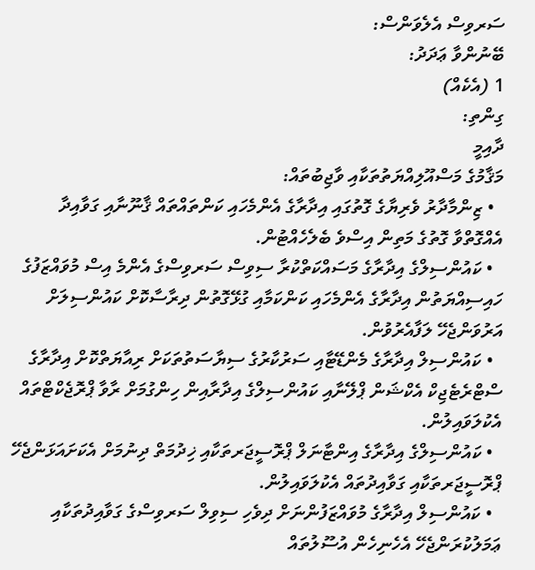ސަރވިސް އެލެވަންސް:
ބޭނުންވާ ޢަދަދު:
1 (އެކެއް)
ގިންތި:
ދާއިމީ
މަޤާމުގެ މަސްއޫލިއްޔަތުތަކާއި ވާޖިބުތައް:
  • ޒިންމާދާރު ވެރިޔާގެ ގޮތުގައި އިދާރާގެ އެންމެހައި ކަންތައްތައް ޤާނޫނާއި ގަވާއިދާ އެއްގޮތްވާ ގޮތުގެ މަތިން އިސްވެ ބެލެހެއްޓުން.
  • ކައުންސިލްގެ އިދާރާގެ މަސައްކަތްކުރާ ސިވިސް ސަރވިސްގެ އެންމެ އިސް މުވައްޒަފުގެ ހައިސިއްޔަތުން އިދާރާގެ އެންމެހައި ކަންކަމާއި ގުޅޭގޮތުން ދިރާސާކޮށް ކައުންސިލަށް އަރުވަންޖެހޭ ލަފާއެރުވުން.
  • ކައުންސިލް އިދާރާގެ މެންޑޭޓާއި ސަރުކާރުގެ ސިޔާސަތުތަކަށް ރިއާޔަތްކޮށް އިދާރާގެ ސްޓްރެޓެޖިކް އެކްޝަން ޕްލޭނާއި ކައުންސިލްގެ އިދާރާއިން ހިންގުމަށް ރާވާ ޕްރޮޖެކްޓްތައް އެކުލަވައިލުން.
  • ކައުންސިލްގެ އިދާރާގެ އިންޓާނަލް ޕްރޮސީޖަރތަކާއި ޚިދުމަތް ދިނުމަށް އެކަށައަޅަންޖެހޭ ޕްރޮސީޖަރތަކާއި ގަވާއިދުތައް އެކުލަވައިލުން.
  • ކައުންސިލް އިދާރާގެ މުވައްޒަފުންނަށް ދިވެހި ސިވިލް ސަރވިސްގެ ގަވާއިދުތަކާއި ޢަމަލުކުރަންޖެހޭ އެހެނިހެން އުސޫލުތައް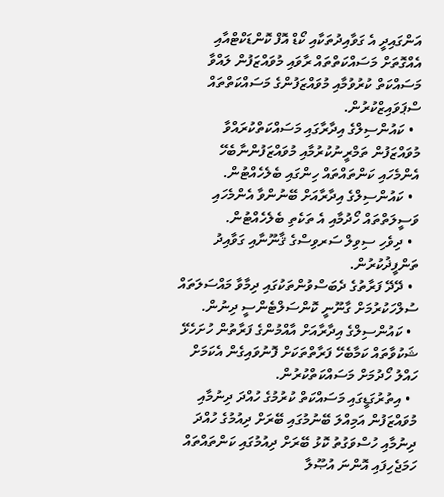އަންގައިދީ އެ ގަވާއިދުތަކާއި ކޯޑް އޮފް ކޮންޑަކްޓްއާއި އެއްގޮތަށް މަސައްކަތްތައް ރާވައި މުވައްޒަފުން ލައްވާ މަސައްކަތް ކުރުވުމާއި މުވައްޒަފުންގެ މަސައްކަތްތައް ސްޕަވައިޒްކުރުން.
  • ކައުންސިލްގެ އިދާރާގައި މަސައްކަތްކުރައްވާ މުވައްޒަފުން ތަމްރީނުކުރުމާއި މުވައްޒަފުންނާބެހޭ އެންމެހައި ކަންތައްތައް ހިންގައި ބެލެހެއްޓުން.
  • ކައުންސިލްގެ އިދާރާއަށް ބޭނުންވާ އެންމެހައި ވަސީލަތްތައް ހޯދުމާއި އެ ތަކެތި ބެލެހެއްޓުން.
  • ދިވެހި ސިވިލް ސަރވިސްގެ ޤާނޫނާއި ގަވާއިދު ތަންފީޛުކުރުން.
  • ދޭދޭ ފަރާތުގެ ދެބަސްވުންތަކުގައި ދިމާވާ މައްސަލަތައް ސުލްހަކުރުމަށް ގާނޫނީ ކޮންސަލްޓެންސީ ދިނުން.
  • ކައުންސިލްގެ އިދާރާއަށް އާއްމުންގެ ފަރާތުން ހުށަހެޅޭ ޝަކުވާތައް ކަމާބެހޭ ފަރާތްތަކަށް ފޮނުވައިގެން އެކަމަށް ހައްލު ހޯދުމަށް މަސައްކަތްކުރުން.
  • އިތުރުގަޑީގައި މަސައްކަތް ކުރުމުގެ ހުއްދަ ދިނުމާއި މުވައްޒަފުން އަމިއްލަ ބޭނުމުގައި ބޭރަށް ދިއުމުގެ ހުއްދަ ދިނުމާއި ހުސްވަގުތު ކޮޅު ބޭރަށް ދިއުމުގައި ކަންތައްތައް ހަމަޖެހިފައި އޮންނަ އުޞޫލާ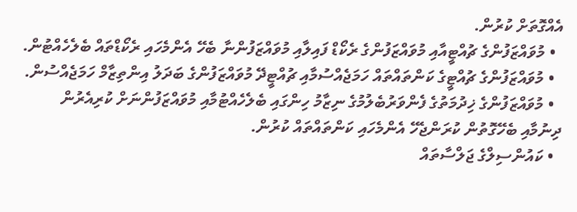އެއްގޮތަށް ކުރުން.
  • މުވައްޒަފުންގެ ޗުއްޓީއާއި މުވައްޒަފުންގެ ރެކޯޑް ފައިލާއި މުވައްޒަފުންނާ ބެހޭ އެންމެހައި ރެކޯޑްތައް ބެލެހެއްޓުން.
  • މުވައްޒަފުންގެ ޗުއްޓީގެ ކަންތައްތައް ހަމަޖެއްސުމާއި ޗުއްޓީދޭ މުވައްޒަފުންގެ ބަދަލު އިންތިޒާމް ހަމަޖެއްސުން.
  • މުވައްޒަފުންގެ ޚިދުމަތުގެ ފެންވަރުބެލުމުގެ ނިޒާމު ހިންގައި ބެލެހެއްޓުމާއި މުވައްޒަފުންނަށް ކުރިއެރުން ދިނުމާއި ބެހޭގޮތުން ކުރަންޖެހޭ އެންމެހައި ކަންތައްތައް ކުރުން.
  • ކައުންސިލްގެ ޖަލްސާތައް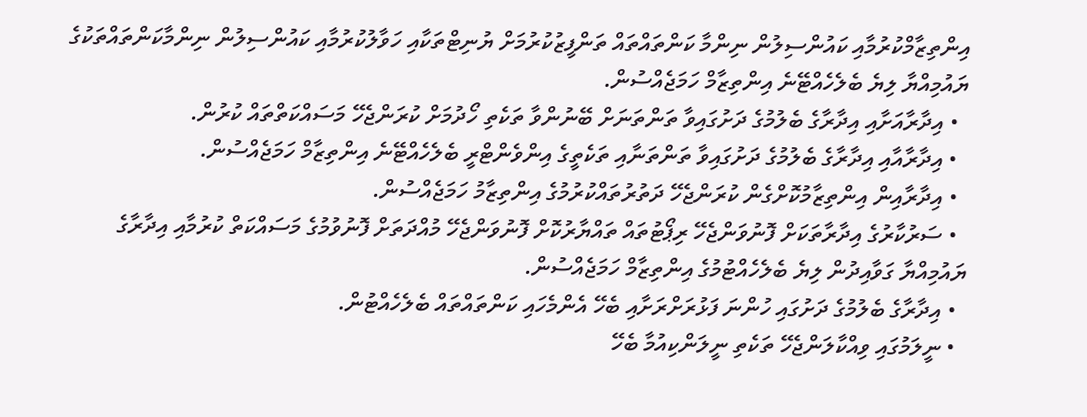އިންތިޒާމްކުރުމާއި ކައުންސިލުން ނިންމާ ކަންތައްތައް ތަންފީޒުކުރުމަށް ޔުނިޓްތަކާއި ހަވާލުކުރުމާއި ކައުންސިލުން ނިންމާކަންތައްތަކުގެ ޔައުމިއްޔާ ލިޔެ ބެލެހެއްޓޭނެ އިންތިޒާމް ހަމަޖެއްސުން.
  • އިދާރާއަށާއި އިދާރާގެ ބެލުމުގެ ދަށުގައިވާ ތަންތަނަށް ބޭނުންވާ ތަކެތި ހޯދުމަށް ކުރަންޖެހޭ މަސައްކަތްތައް ކުރުން.
  • އިދާރާއާއި އިދާރާގެ ބެލުމުގެ ދަށުގައިވާ ތަންތަނާއި ތަކެތީގެ އިންވެންޓްރީ ބެލެހެއްޓޭނެ އިންތިޒާމް ހަމަޖެއްސުން.
  • އިދާރާއިން އިންތިޒާމުކޮށްގެން ކުރަންޖެހޭ ދަތުރުތައްކުރުމުގެ އިންތިޒާމު ހަމަޖެއްސުން.
  • ސަރުކާރުގެ އިދާރާތަކަށް ފޮނުވަންޖެހޭ ރިޕޯޓުތައް ތައްޔާރުކޮށް ފޮނުވަންޖެހޭ މުއްދަތަށް ފޮނުވުމުގެ މަސައްކަތް ކުރުމާއި އިދާރާގެ ޔައުމިއްޔާ ގަވާއިދުން ލިޔެ ބެލެހެއްޓުމުގެ އިންތިޒާމް ހަމަޖެއްސުން.
  • އިދާރާގެ ބެލުމުގެ ދަށުގައި ހުންނަ ފަޅުރަށްރަށާއި ބެހޭ އެންމެހައި ކަންތައްތައް ބެލެހެއްޓުން.
  • ނީލަމުގައި ވިއްކާލަންޖެހޭ ތަކެތި ނީލަންކިއުމާ ބެހޭ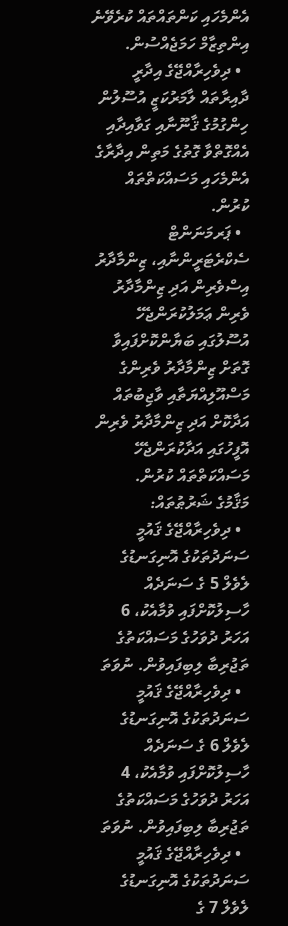އެންމެހައި ކަންތައްތައް ކުރެވޭނެ އިންތިޒާމް ހަމަޖެއްސުން.
  • ދިވެހިރާއްޖޭގެ އިދާރީ ދާއިރާތައް ލާމަރުކަޒީ އުސޫލުން ހިންގުމުގެ ޤާނޫނާއި ގަވާއިދާއި އެއްގޮތްވާ ގޮތުގެ މަތިން އިދާރާގެ އެންމެހައި މަސައްކަތްތައް ކުރުން.
  • ޕަރމަނަންޓް ސެކްރެޓަރީންނާއި، ޒިންމާދާރު އިސްވެރިން އަދި ޒިންމާދާރު ވެރިން ޢަމަލުކުރަންޖެހޭ އުސޫލުގައި ބަޔާންކޮށްފައިވާ ގޮތަށް ޒިންމާދާރު ވެރިންގެ މަސްއޫލިއްޔަތާއި ވާޖިބުތައް އަދާކޮށް އަދި ޒިންމާދާރު ވެރިން އޮފީހުގައި އަދާކުރަންޖެހޭ މަސައްކަތްތައް ކުރުން.
މަޤާމުގެ ޝަރުޠުތައް:
  • ދިވެހިރާއްޖޭގެ ޤައުމީ ސަނަދުތަކުގެ އޮނިގަނޑުގެ ލެވެލް 5 ގެ ސަނަދެއް ހާސިލުކޮށްފައި ވުމާއެކު، 6 އަހަރު ދުވަހުގެ މަސައްކަތުގެ ތަޖުރިބާ ލިބިފައިވުން. ނުވަތަ
  • ދިވެހިރާއްޖޭގެ ޤައުމީ ސަނަދުތަކުގެ އޮނިގަނޑުގެ ލެވެލް 6 ގެ ސަނަދެއް ހާސިލުކޮށްފައި ވުމާއެކު، 4 އަހަރު ދުވަހުގެ މަސައްކަތުގެ ތަޖުރިބާ ލިބިފައިވުން. ނުވަތަ
  • ދިވެހިރާއްޖޭގެ ޤައުމީ ސަނަދުތަކުގެ އޮނިގަނޑުގެ ލެވެލް 7 ގެ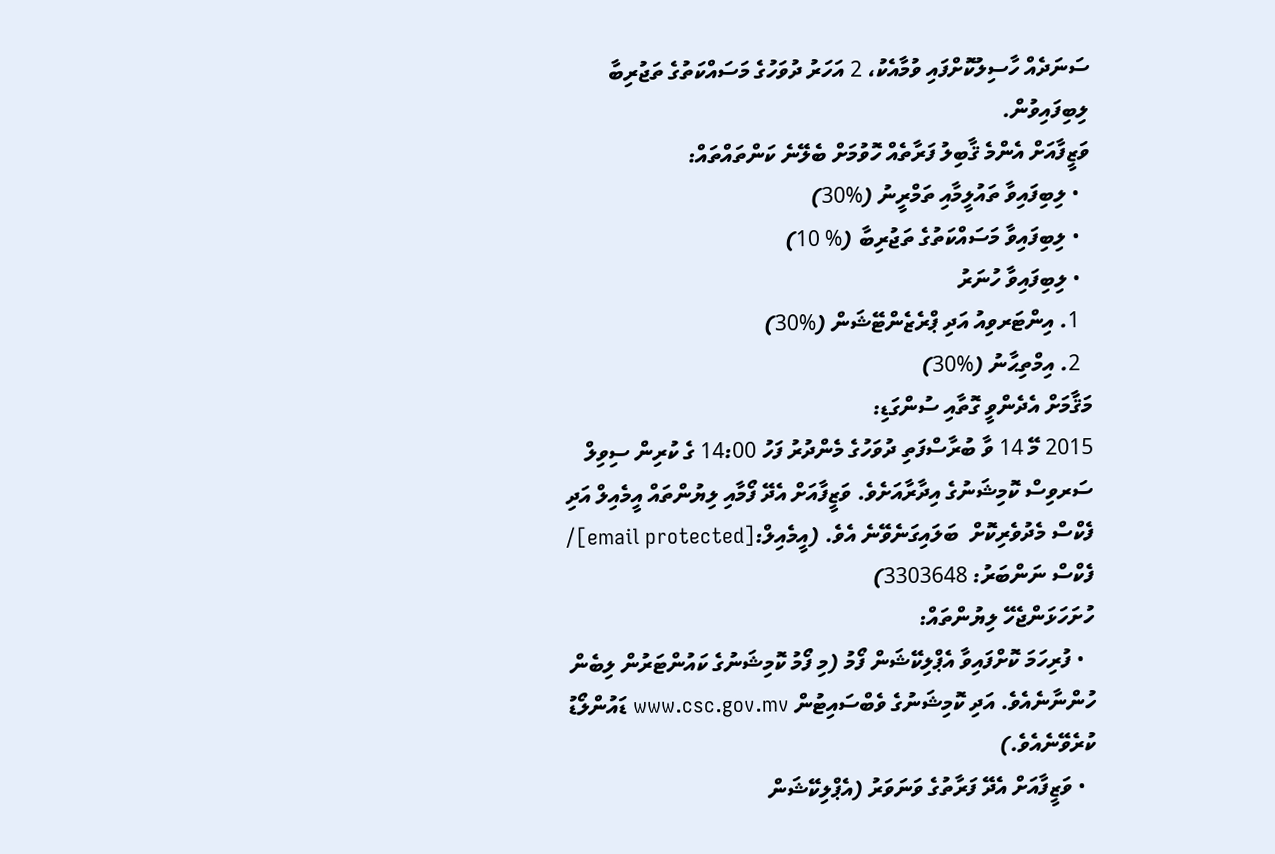ސަނަދެއް ހާސިލުކޮށްފައި ވުމާއެކު، 2 އަހަރު ދުވަހުގެ މަސައްކަތުގެ ތަޖުރިބާ ލިބިފައިވުން.
ވަޒީފާއަށް އެންމެ ޤާބިލު ފަރާތެއް ހޮވުމަށް ބެލޭނެ ކަންތައްތައް:
  • ލިބިފައިވާ ތައުލީމާއި ތަމްރީނު (%30)
  • ލިބިފައިވާ މަސައްކަތުގެ ތަޖުރިބާ (% 10)
  • ލިބިފައިވާ ހުނަރު
  1. އިންޓަރވިއު އަދި ޕްރެޒެންޓޭޝަން (%30)
  2. އިމްތިޙާނު (%30)
މަޤާމަށް އެދެންވީ ގޮތާއި ސުންގަޑި:
2015 މޭ 14 ވާ ބުރާސްފަތި ދުވަހުގެ މެންދުރު ފަހު 14:00 ގެ ކުރިން ސިވިލް ސަރވިސް ކޮމިޝަނުގެ އިދާރާއަށެވެ. ވަޒީފާއަށް އެދޭ ފޯމާއި ލިޔުންތައް އީމެއިލް އަދި ފެކްސް މެދުވެރިކޮށް  ބަލައިގަނެވޭނެ އެވެ. (އީމެއިލް:[email protected]/ ފެކްސް ނަންބަރު: 3303648)
ހުށަހަޅަންޖެހޭ ލިޔުންތައް:
  • ފުރިހަމަ ކޮށްފައިވާ އެޕްލިކޭޝަން ފޯމު (މި ފޯމު ކޮމިޝަނުގެ ކައުންޓަރުން ލިބެން ހުންނާނެއެވެ. އަދި ކޮމިޝަނުގެ ވެބްސައިޓުން www.csc.gov.mv ޑައުންލޯޑު ކުރެވޭނެއެވެ.)
  • ވަޒީފާއަށް އެދޭ ފަރާތުގެ ވަނަވަރު (އެޕްލިކޭޝަން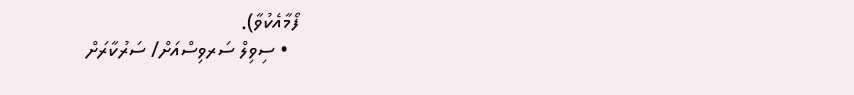ފޯމާއެކުވާ).
  • ސިވިލް ސަރވިސްއަށް/ ސަރުކާރަށް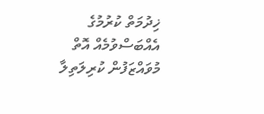ޚިދުމަތް ކުރުމުގެ އެއްބަސްވުމެއް އޮތް މުވައްޒަފުން ކުރިލަތިލާ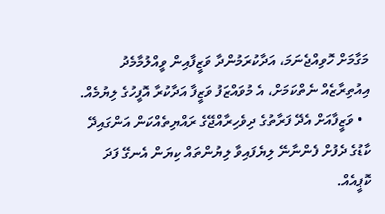މަގާމަށް ހޮވިއްޖެނަމަ، އަދާކުރަމުންދާ ވަޒީފާއިން ވީއްލުމާމެދު އިއުތިރާޒެއް ނެތްކަމަށް، އެ މުވައްޒަފު ވަޒީފާ އަދާކުރާ އޮފީހުގެ ލިޔުމެއް.
  • ވަޒީފާއަށް އެދޭ ފަރާތުގެ ދިވެހިރާއްޖޭގެ ރައްޔިތެއްކަން އަންގައިދޭ ކާޑުގެ ދެފުށް ފެންނާނޭ ލިޔެފައިވާ ލިޔުންތައް ކިޔަން އެނގޭ ފަދަ ކޮޕީއެއް.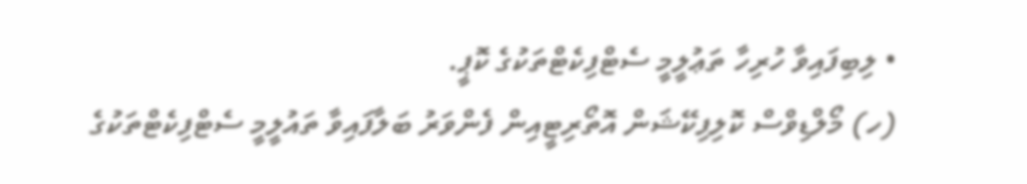• ލިބިފައިވާ ހުރިހާ ތަޢުލީމީ ސެޓްފިކެޓްތަކުގެ ކޮޕީ.
(ހ) މޯލްޑިވްސް ކޮލިފިކޭޝަން އޮތޯރިޓީއިން ފެންވަރު ބަލާފައިވާ ތައުލީމީ ސެޓްފިކެޓްތަކުގެ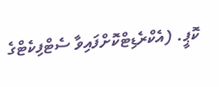ކޮޕީ. (އެކްރެޑިޓްކޮށްފައިވާ ސެޓްފިކެޓްގެ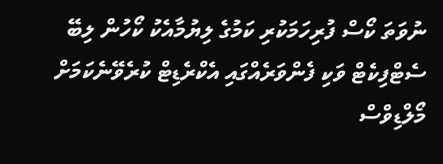ނުވަތަ ކޯސް ފުރިހަމަކުރި ކަމުގެ ލިޔުމާއެކު ކޯހުން ލިބޭ ސެޓްފިކެޓް ވަކި ފެންވަރެއްގައި އެކްރެޑިޓް ކުރެވޭނެކަމަށް މޯލްޑިވްސް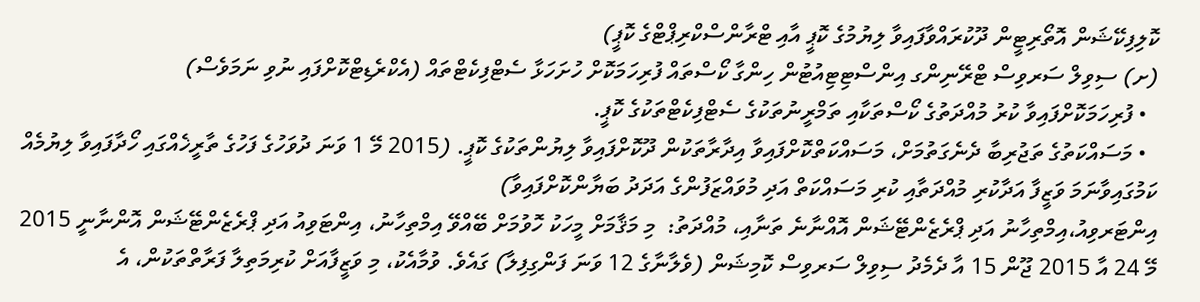ކޮލިފިކޭޝަން އޮތޯރިޓީން ދޫކުރައްވާފައިވާ ލިޔުމުގެ ކޮޕީ އާއި ޓްރާންސްކްރިޕްޓްގެ ކޮޕީ)
(ށ) ސިވިލް ސަރވިސް ޓްރޭނިންގ އިންސްޓިޓިއުޓުން ހިންގާ ކޯސްތައް ފުރިހަމަކޮށް ހުށަހަޅާ ސެޓްފިކެޓްތައް (އެކްރެޑިޓްކޮށްފައި ނުވި ނަމަވެސް)
  • ފުރިހަމަކޮށްފައިވާ ކުރު މުއްދަތުގެ ކޯސްތަކާއި ތަމްރީނުތަކުގެ ސެޓްފިކެޓްތަކުގެ ކޮޕީ.
  • މަސައްކަތުގެ ތަޖުރިބާ ދެނެގަތުމަށް، މަސައްކަތްކޮށްފައިވާ އިދާރާތަކުން ދޫކޮށްފައިވާ ލިޔުންތަކުގެ ކޮޕީ. (2015 މޭ 1 ވަނަ ދުވަހުގެ ފަހުގެ ތާރީޚެއްގައި ހޯދާފައިވާ ލިޔުމެއް ކަމުގައިވާނަމަ ވަޒީފާ އަދާކުރި މުއްދަތާއި ކުރި މަސައްކަތް އަދި މުވައްޒަފުންގެ އަދަދު ބަޔާންކޮށްފައިވާ)
އިންޓަރވިއު،އިމްތިހާނު އަދި ޕްރެޒެންޓޭޝަން އޮއްނާނެ ތަނާއި، މުއްދަތު:  މި މަޤާމަށް މީހަކު ހޮވުމަށް ބޭއްވޭ އިމްތިހާނު، އިންޓަވިއު އަދި ޕްރެޒެންޓޭޝަން އޮންނާނީ 2015  މޭ 24 އާ 2015 ޖޫން 15 އާ ދެމެދު ސިވިލް ސަރވިސް ކޮމިޝަން (ވެލާނާގެ 12 ވަނަ ފަންގިފިލާ) ގައެވެ. ވުމާއެކު، މި ވަޒީފާއަށް ކުރިމަތިލާ ފަރާތްތަކުން، އެ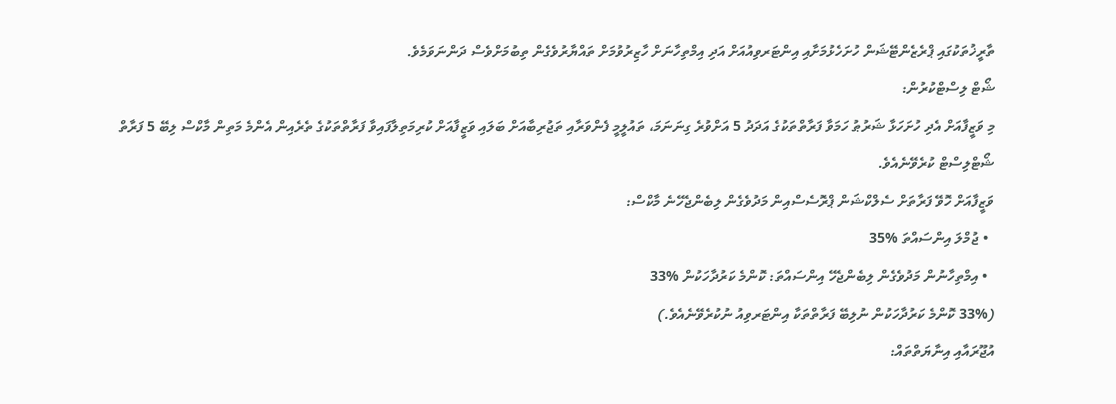ތާރީޚުތަކުގައި ޕްރެޒެންޓޭޝަން ހުށަހެޅުމަށާއި އިންޓަރވިއުއަށް އަދި އިމްތިހާނަށް ހާޒިރުވުމަށް ތައްޔާރުވެގެން ތިބުމަށްވެސް ދަންނަވަމެވެ.
ޝޯޓް ލިސްޓްކުރުން:
މި ވަޒީފާއަށް އެދި ހުށަހަޅާ ޝަރުޠު ހަމަވާ ފަރާތްތަކުގެ އަދަދު 5 އަށްވުރެ ގިނަނަމަ، ތައުލީމީ ފެންވަރާއި ތަޖުރިބާއަށް ބަލައި ވަޒީފާއަށް ކުރިމަތިލާފައިވާ ފަރާތްތަކުގެ ތެރެއިން އެންމެ މަތިން މާކްސް ލިބޭ 5 ފަރާތް ޝޯޓްލިސްޓް ކުރެވޭނެއެވެ.
ވަޒީފާއަށް ހޮވޭ ފަރާތަށް ސެލްކްޝަން ޕްރޮސެސްއިން މަދުވެގެން ލިބެންޖެހޭނެ މާކްސް:
  • ޖުމްލަ އިންސައްތަ %35
  • އިމްތިހާނުން މަދުވެގެން ލިބެންޖެހޭ އިންސައްތަ: ކޮންމެ ކަރުދާހަކުން %33
(33% ކޮންމެ ކަރުދާހަކުން ނުލިބޭ ފަރާތްތަކާ އިންޓަރވިއު ނުކުރެވޭނެއެވެ.)
އުޖޫރައާއި އިނާޔަތްތައް: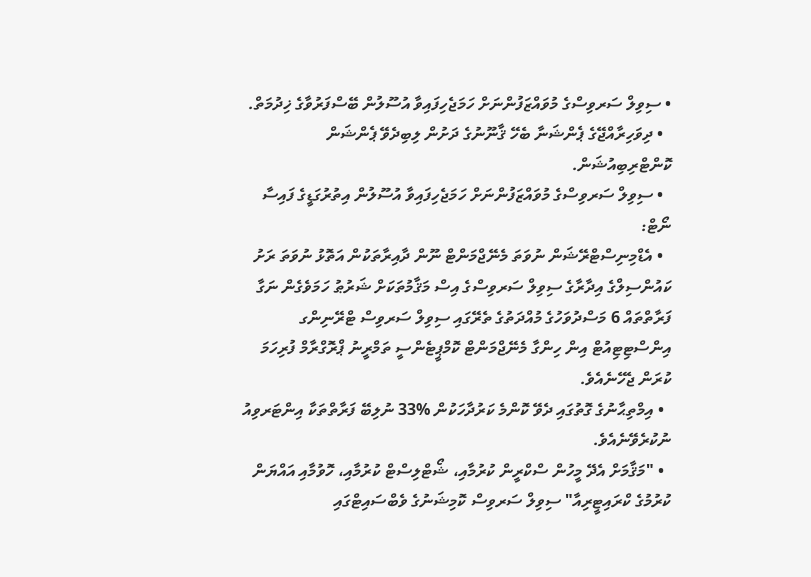• ސިވިލް ސަރވިސްގެ މުވައްޒަފުންނަށް ހަމަޖެހިފައިވާ އުސޫލުން ބޭސްފަރުވާގެ ޚިދުމަތް.
  • ދިވަހިރާއްޖޭގެ ޕެންޝަނާ ބެހޭ ޤާނޫނުގެ ދަށުން ލިބިދެވޭ ޕެންޝަން ކޮންޓްރިބިއުޝަން.
  • ސިވިލް ސަރވިސްގެ މުވައްޒަފުންނަށް ހަމަޖެހިފައިވާ އުސޫލުން އިތުރުގަޑީގެ ފައިސާ
ނޯޓް:
  • އެޑްމިނިސްޓްރޭޝަން ނުވަތަ މެނޭޖްމަންޓް ނޫން ދާއިރާތަކުން އަތޮޅު ނުވަތަ ރަށު ކައުންސިލްގެ އިދާރާގެ ސިވިލް ސަރވިސްގެ އިސް މަޤާމުތަކަށް ޝަރުޠު ހަމަވެގެން ނަގާ ފަރާތްތައް 6 މަސްދުވަހުގެ މުއްދަތުގެ ތެރޭގައި ސިވިލް ސަރވިސް ޓްރޭނިންގ އިންސްޓިޓިއުޓް އިން ހިންގާ މެނޭޖްމަންޓް ކޮމްޕީޓެންސީ ތަމްރީނު ޕްރޮގްރާމް ފުރިހަމަ ކުރަން ޖެހޭނެއެވެ.
  • އިމްތިޙާނުގެ ގޮތުގައި ދެވޭ ކޮންމެ ކަރުދާހަކުން %33 ނުލިބޭ ފަރާތްތަކާ އިންޓަރވިއު ނުކުރެވޭނެއެވެ.
  • "މަޤާމަށް އެދޭ މީހުން ސްކްރީން ކުރުމާއި، ޝޯޓްލިސްޓް ކުރުމާއި، ހޮވުމާއި އައްޔަން ކުރުމުގެ ކްރައިޓީރިއާ" ސިވިލް ސަރވިސް ކޮމިޝަނުގެ ވެބްސައިޓްގައި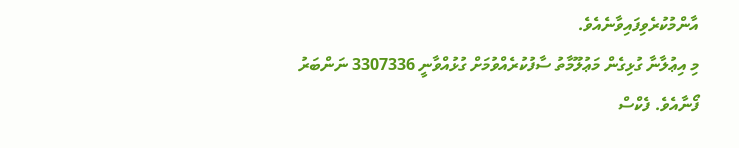އާންމުކުރެވިފައިވާނެއެވެ.
މި އިޢުލާނާ ގުޅިގެން މަޢުލޫމާތު ސާފުކުރެއްވުމަށް ގުޅުއްވާނީ 3307336 ނަންބަރު ފޯނާއެވެ. ފެކްސް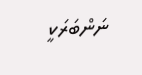ނަންބަރަކީ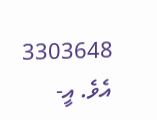3303648 އެވެ. އީ-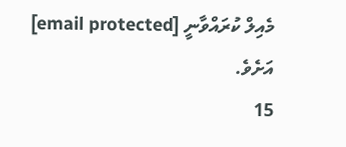މެއިލް ކުރައްވާނީ [email protected] އަށެވެ.
15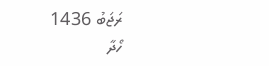ރަޖަބު 1436
ހޯދާ